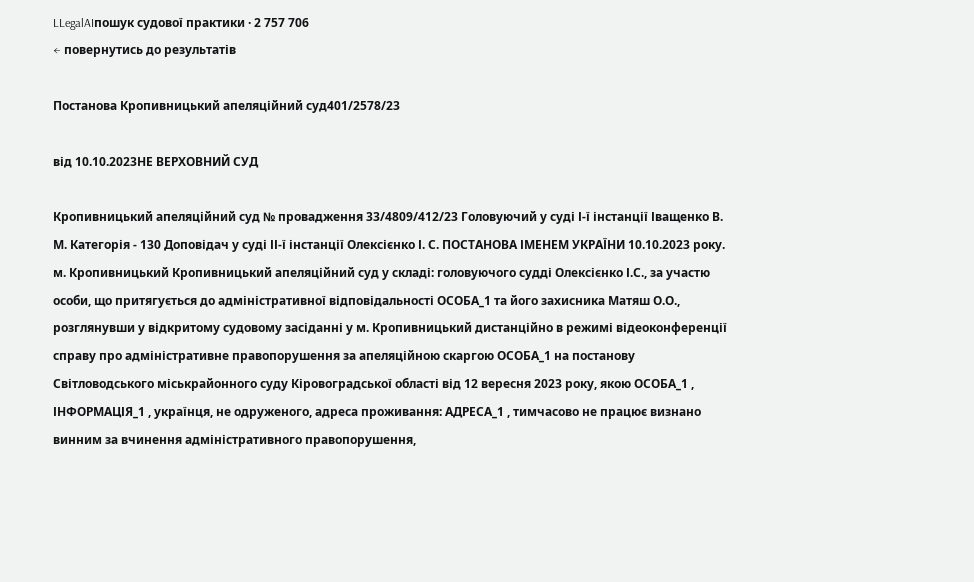LLegalAIпошук судової практики · 2 757 706
← повернутись до результатів

Постанова Кропивницький апеляційний суд401/2578/23

від 10.10.2023НЕ ВЕРХОВНИЙ СУД

Кропивницький апеляційний суд № провадження 33/4809/412/23 Головуючий у суді І-ї інстанції Іващенко В. М. Категорія - 130 Доповідач у суді ІІ-ї інстанції Олексієнко І. С. ПОСТАНОВА ІМЕНЕМ УКРАЇНИ 10.10.2023 року. м. Кропивницький Кропивницький апеляційний суд у складі: головуючого судді Олексієнко І.С., за участю особи, що притягується до адміністративної відповідальності ОСОБА_1 та його захисника Матяш О.О., розглянувши у відкритому судовому засіданні у м. Кропивницький дистанційно в режимі відеоконференції справу про адміністративне правопорушення за апеляційною скаргою ОСОБА_1 на постанову Світловодського міськрайонного суду Кіровоградської області від 12 вересня 2023 року, якою ОСОБА_1 , ІНФОРМАЦІЯ_1 , українця, не одруженого, адреса проживання: АДРЕСА_1 , тимчасово не працює визнано винним за вчинення адміністративного правопорушення,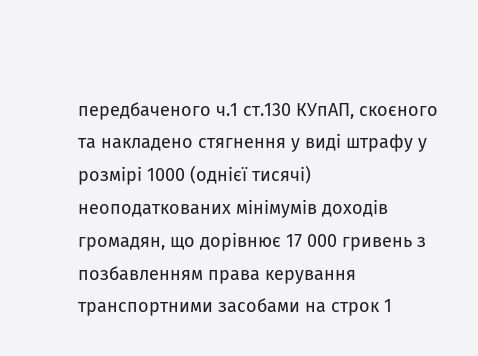передбаченого ч.1 ст.130 КУпАП, скоєного та накладено стягнення у виді штрафу у розмірі 1000 (однієї тисячі) неоподаткованих мінімумів доходів громадян, що дорівнює 17 000 гривень з позбавленням права керування транспортними засобами на строк 1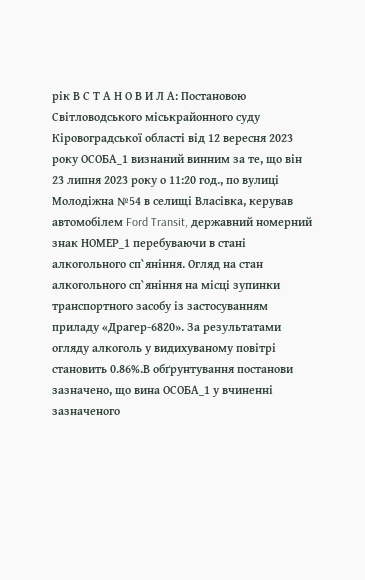рік В С Т А Н О В И Л А: Постановою Світловодського міськрайонного суду Кіровоградської області від 12 вересня 2023 року ОСОБА_1 визнаний винним за те, що він 23 липня 2023 року о 11:20 год., по вулиці Молодіжна №54 в селищі Власівка, керував автомобілем Ford Transit, державний номерний знак НОМЕР_1 перебуваючи в стані алкогольного сп`яніння. Огляд на стан алкогольного сп`яніння на місці зупинки транспортного засобу із застосуванням приладу «Драгер-6820». За результатами огляду алкоголь у видихуваному повітрі становить 0.86%.В обґрунтування постанови зазначено, що вина ОСОБА_1 у вчиненні зазначеного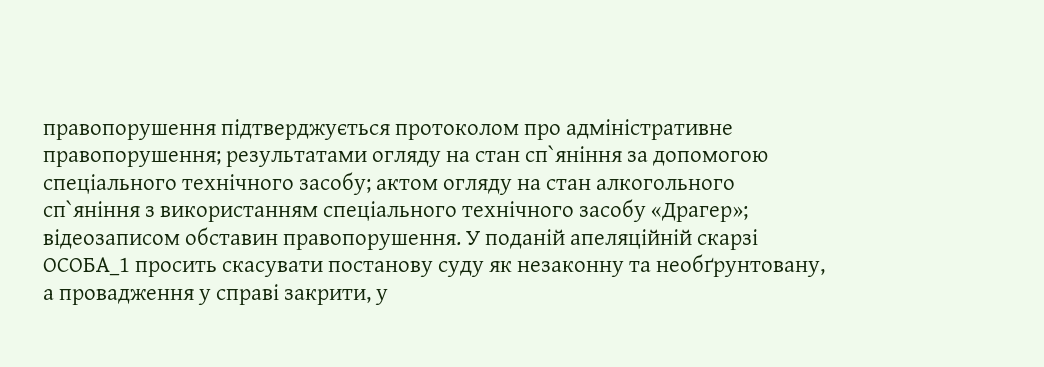правопорушення підтверджується протоколом про адміністративне правопорушення; результатами огляду на стан сп`яніння за допомогою спеціального технічного засобу; актом огляду на стан алкогольного сп`яніння з використанням спеціального технічного засобу «Драгер»; відеозаписом обставин правопорушення. У поданій апеляційній скарзі ОСОБА_1 просить скасувати постанову суду як незаконну та необґрунтовану, а провадження у справі закрити, у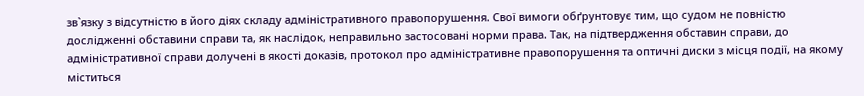зв`язку з відсутністю в його діях складу адміністративного правопорушення. Свої вимоги обґрунтовує тим, що судом не повністю дослідженні обставини справи та, як наслідок, неправильно застосовані норми права. Так, на підтвердження обставин справи, до адміністративної справи долучені в якості доказів, протокол про адміністративне правопорушення та оптичні диски з місця події, на якому міститься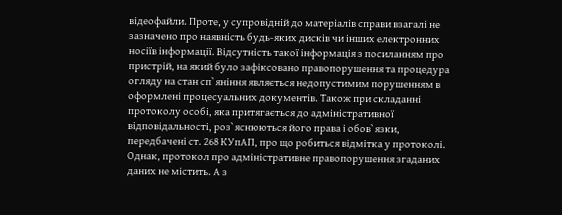відеофайли. Проте, у супровідній до матеріалів справи взагалі не зазначено про наявність будь-яких дисків чи інших електронних носіїв інформації. Відсутність такої інформація з посиланням про пристрій, на який було зафіксовано правопорушення та процедура огляду на стан сп`яніння являється недопустимим порушенням в оформлені процесуальних документів. Також при складанні протоколу особі, яка притягається до адміністративної відповідальності, роз`яснюються його права і обов`язки, передбачені ст. 268 КУпАП, про що робиться відмітка у протоколі. Однак, протокол про адміністративне правопорушення згаданих даних не містить. А з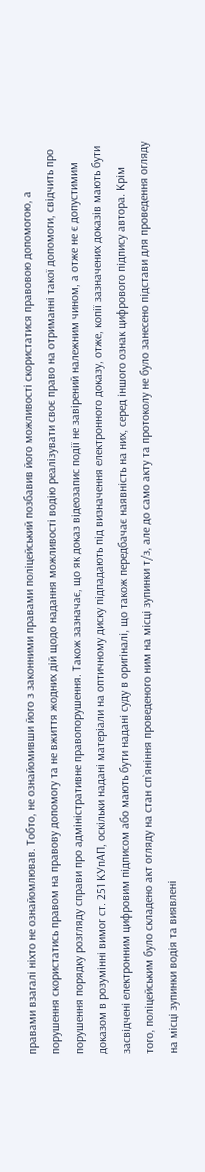правами взагалі ніхто не ознайомлював. Тобто, не ознайомивши його з законними правами поліцейський позбавив його можливості скористатися правовою допомогою, а порушення скористатись правом на правову допомогу та не вжиття жодних дій щодо надання можливості водію реалізувати своє право на отриманні такої допомоги, свідчить про порушення порядку розгляду справи про адміністративне правопорушення. Також зазначає, що як доказ відеозапис події не завірений належним чином, а отже не є допустимим доказом в розумінні вимог ст. 251 КУпАП, оскільки надані матеріали на оптичному диску підпадають під визначення електронного доказу, отже, копії зазначених доказів мають бути засвідчені електронним цифровим підписом або мають бути надані суду в оригіналі, що також передбачає наявність на них, серед іншого ознак цифрового підпису автора. Крім того, поліцейським було складено акт огляду на стан сп`яніння проведеного ним на місці зупинки т/з, але до само акту та протоколу не було занесено підстави для проведення огляду на місці зупинки водія та виявлені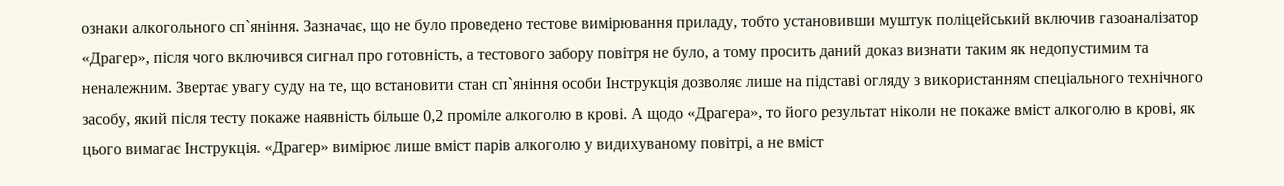ознаки алкогольного сп`яніння. Зазначає, що не було проведено тестове вимірювання приладу, тобто установивши муштук поліцейський включив газоаналізатор «Драгер», після чого включився сигнал про готовність, а тестового забору повітря не було, а тому просить даний доказ визнати таким як недопустимим та неналежним. Звертає увагу суду на те, що встановити стан сп`яніння особи Інструкція дозволяє лише на підставі огляду з використанням спеціального технічного засобу, який після тесту покаже наявність більше 0,2 проміле алкоголю в крові. А щодо «Драгера», то його результат ніколи не покаже вміст алкоголю в крові, як цього вимагає Інструкція. «Драгер» вимірює лише вміст парів алкоголю у видихуваному повітрі, а не вміст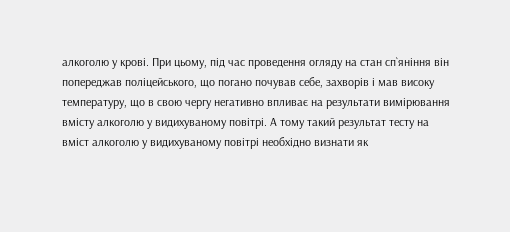алкоголю у крові. При цьому, під час проведення огляду на стан сп`яніння він попереджав поліцейського, що погано почував себе, захворів і мав високу температуру, що в свою чергу негативно впливає на результати вимірювання вмісту алкоголю у видихуваному повітрі. А тому такий результат тесту на вміст алкоголю у видихуваному повітрі необхідно визнати як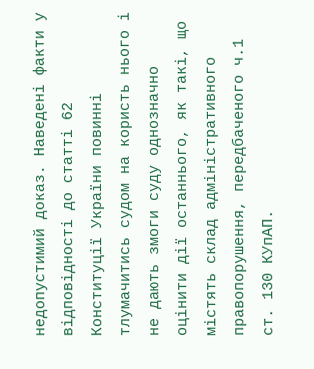недопустимий доказ. Наведені факти у відповідності до статті 62 Конституції України повинні тлумачитись судом на користь нього і не дають змоги суду однозначно оцінити дії останнього, як такі, що містять склад адміністративного правопорушення, передбаченого ч.1 ст. 130 КУпАП.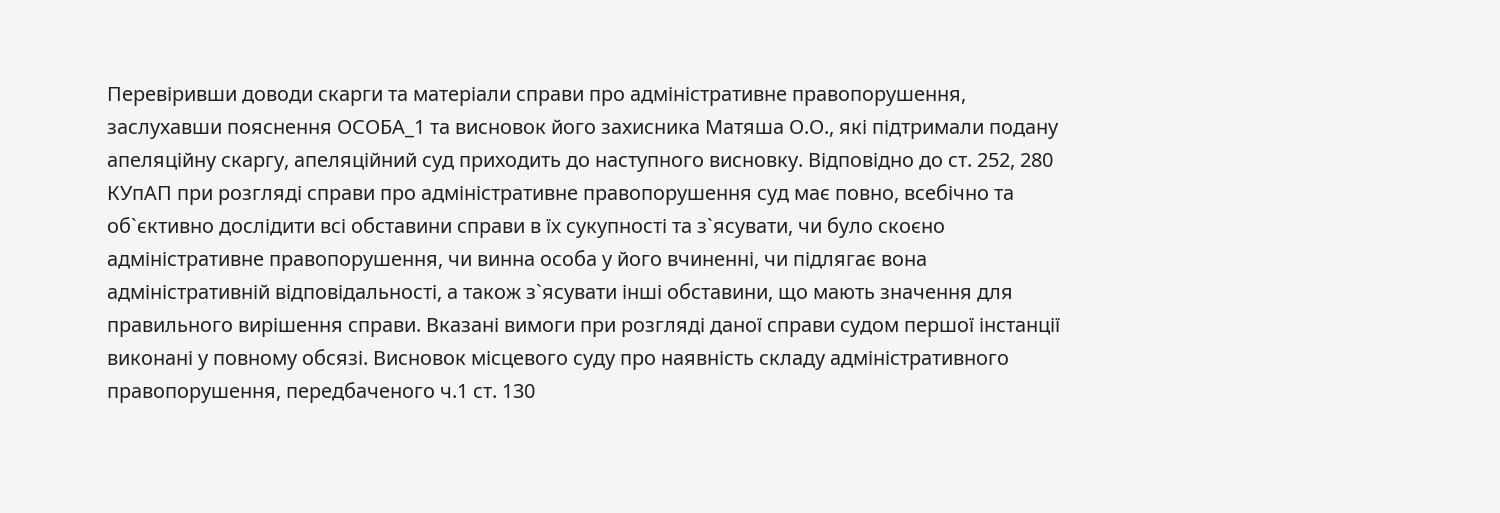Перевіривши доводи скарги та матеріали справи про адміністративне правопорушення, заслухавши пояснення ОСОБА_1 та висновок його захисника Матяша О.О., які підтримали подану апеляційну скаргу, апеляційний суд приходить до наступного висновку. Відповідно до ст. 252, 280 КУпАП при розгляді справи про адміністративне правопорушення суд має повно, всебічно та об`єктивно дослідити всі обставини справи в їх сукупності та з`ясувати, чи було скоєно адміністративне правопорушення, чи винна особа у його вчиненні, чи підлягає вона адміністративній відповідальності, а також з`ясувати інші обставини, що мають значення для правильного вирішення справи. Вказані вимоги при розгляді даної справи судом першої інстанції виконані у повному обсязі. Висновок місцевого суду про наявність складу адміністративного правопорушення, передбаченого ч.1 ст. 130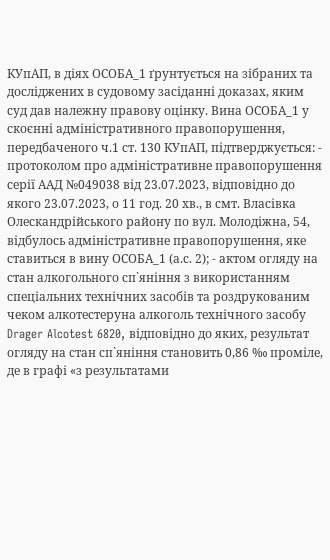КУпАП, в діях ОСОБА_1 ґрунтується на зібраних та досліджених в судовому засіданні доказах, яким суд дав належну правову оцінку. Вина ОСОБА_1 у скоєнні адміністративного правопорушення, передбаченого ч.1 ст. 130 КУпАП, підтверджується: - протоколом про адміністративне правопорушення серії ААД №049038 від 23.07.2023, відповідно до якого 23.07.2023, о 11 год. 20 хв., в смт. Власівка Олескандрійського району по вул. Молодіжна, 54, відбулось адміністративне правопорушення, яке ставиться в вину ОСОБА_1 (а.с. 2); - актом огляду на стан алкогольного сп`яніння з використанням спеціальних технічних засобів та роздрукованим чеком алкотестеруна алкоголь технічного засобу Drager Alcotest 6820, відповідно до яких, результат огляду на стан сп`яніння становить 0,86 ‰ проміле, де в графі «з результатами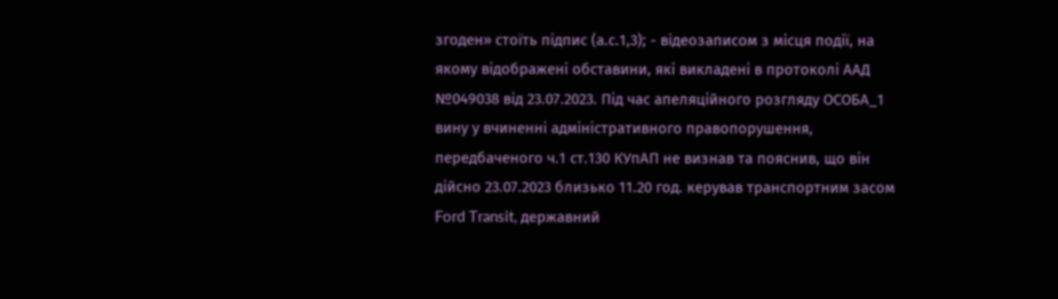згоден» стоїть підпис (а.с.1,3); - відеозаписом з місця події, на якому відображені обставини, які викладені в протоколі ААД №049038 від 23.07.2023. Під час апеляційного розгляду ОСОБА_1 вину у вчиненні адміністративного правопорушення, передбаченого ч.1 ст.130 КУпАП не визнав та пояснив, що він дійсно 23.07.2023 близько 11.20 год. керував транспортним засом Ford Transit, державний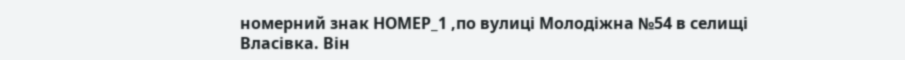номерний знак НОМЕР_1 ,по вулиці Молодіжна №54 в селищі Власівка. Він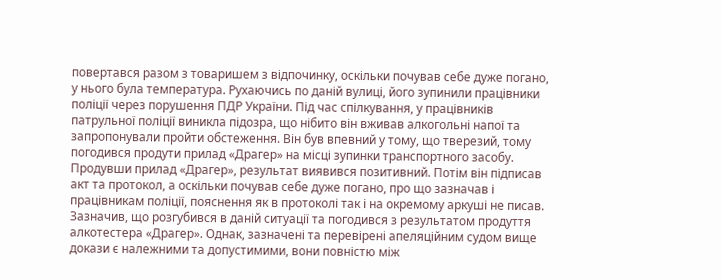повертався разом з товаришем з відпочинку, оскільки почував себе дуже погано, у нього була температура. Рухаючись по даній вулиці, його зупинили працівники поліції через порушення ПДР України. Під час спілкування, у працівників патрульної поліції виникла підозра, що нібито він вживав алкогольні напої та запропонували пройти обстеження. Він був впевний у тому, що тверезий, тому погодився продути прилад «Драгер» на місці зупинки транспортного засобу. Продувши прилад «Драгер», результат виявився позитивний. Потім він підписав акт та протокол, а оскільки почував себе дуже погано, про що зазначав і працівникам поліції, пояснення як в протоколі так і на окремому аркуші не писав. Зазначив, що розгубився в даній ситуації та погодився з результатом продуття алкотестера «Драгер». Однак, зазначені та перевірені апеляційним судом вище докази є належними та допустимими, вони повністю між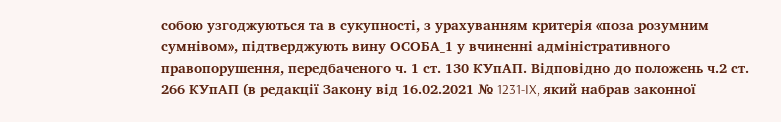собою узгоджуються та в сукупності, з урахуванням критерія «поза розумним сумнівом», підтверджують вину ОСОБА_1 у вчиненні адміністративного правопорушення, передбаченого ч. 1 ст. 130 КУпАП. Відповідно до положень ч.2 ст. 266 КУпАП (в редакції Закону від 16.02.2021 № 1231-IX, який набрав законної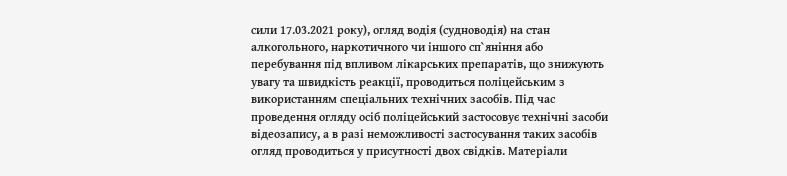сили 17.03.2021 року), огляд водія (судноводія) на стан алкогольного, наркотичного чи іншого сп`яніння або перебування під впливом лікарських препаратів, що знижують увагу та швидкість реакції, проводиться поліцейським з використанням спеціальних технічних засобів. Під час проведення огляду осіб поліцейський застосовує технічні засоби відеозапису, а в разі неможливості застосування таких засобів огляд проводиться у присутності двох свідків. Матеріали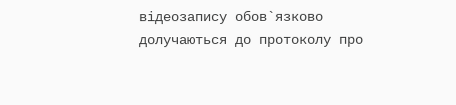відеозапису обов`язково долучаються до протоколу про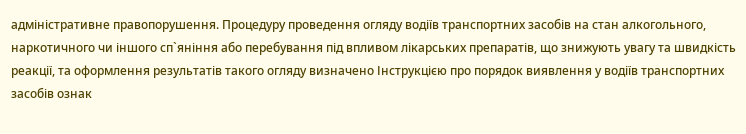адміністративне правопорушення. Процедуру проведення огляду водіїв транспортних засобів на стан алкогольного, наркотичного чи іншого сп`яніння або перебування під впливом лікарських препаратів, що знижують увагу та швидкість реакції, та оформлення результатів такого огляду визначено Інструкцією про порядок виявлення у водіїв транспортних засобів ознак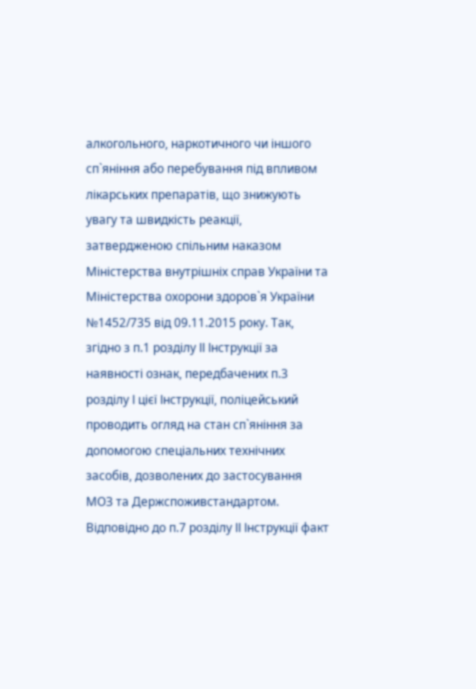алкогольного, наркотичного чи іншого сп`яніння або перебування під впливом лікарських препаратів, що знижують увагу та швидкість реакції, затвердженою спільним наказом Міністерства внутрішніх справ України та Міністерства охорони здоров`я України №1452/735 від 09.11.2015 року. Так, згідно з п.1 розділу ІІ Інструкції за наявності ознак, передбачених п.3 розділу І цієї Інструкції, поліцейський проводить огляд на стан сп`яніння за допомогою спеціальних технічних засобів, дозволених до застосування МОЗ та Держспоживстандартом. Відповідно до п.7 розділу ІІ Інструкції факт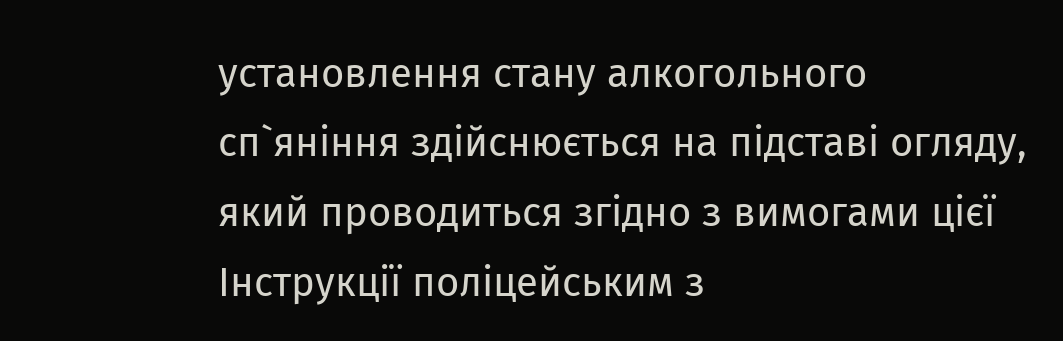установлення стану алкогольного сп`яніння здійснюється на підставі огляду, який проводиться згідно з вимогами цієї Інструкції поліцейським з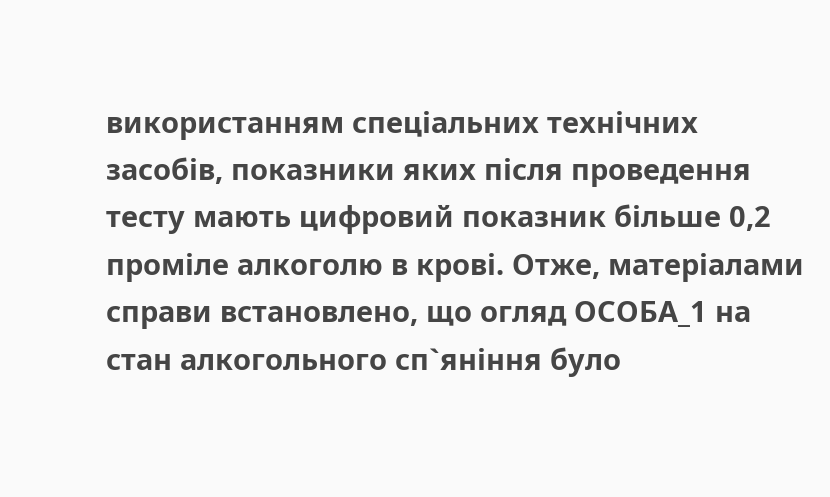використанням спеціальних технічних засобів, показники яких після проведення тесту мають цифровий показник більше 0,2 проміле алкоголю в крові. Отже, матеріалами справи встановлено, що огляд ОСОБА_1 на стан алкогольного сп`яніння було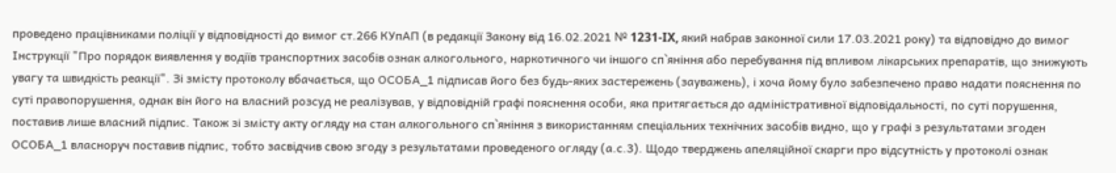проведено працівниками поліції у відповідності до вимог ст.266 КУпАП (в редакції Закону від 16.02.2021 № 1231-IX, який набрав законної сили 17.03.2021 року) та відповідно до вимог Інструкції "Про порядок виявлення у водіїв транспортних засобів ознак алкогольного, наркотичного чи іншого сп`яніння або перебування під впливом лікарських препаратів, що знижують увагу та швидкість реакції". Зі змісту протоколу вбачається, що ОСОБА_1 підписав його без будь-яких застережень (зауважень), і хоча йому було забезпечено право надати пояснення по суті правопорушення, однак він його на власний розсуд не реалізував, у відповідній графі пояснення особи, яка притягається до адміністративної відповідальності, по суті порушення, поставив лише власний підпис. Також зі змісту акту огляду на стан алкогольного сп`яніння з використанням спеціальних технічних засобів видно, що у графі з результатами згоден ОСОБА_1 власноруч поставив підпис, тобто засвідчив свою згоду з результатами проведеного огляду (а.с.3). Щодо тверджень апеляційної скарги про відсутність у протоколі ознак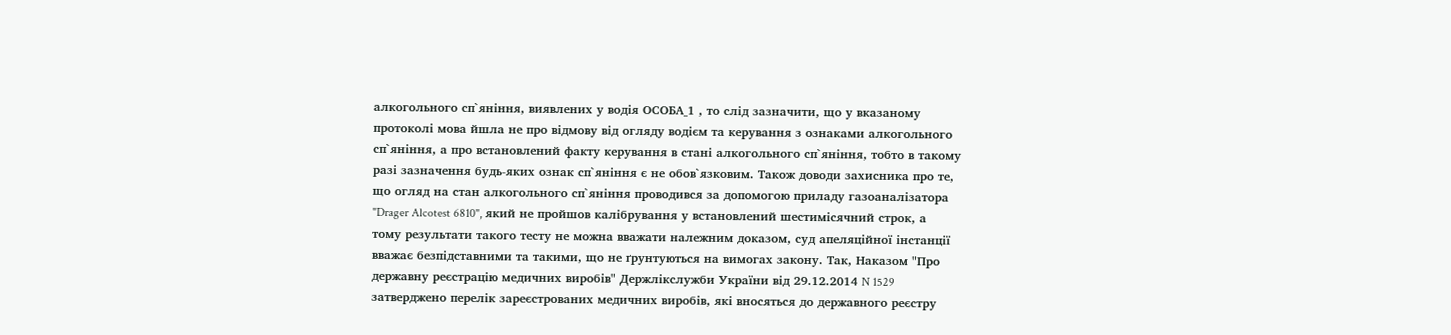алкогольного сп`яніння, виявлених у водія ОСОБА_1 , то слід зазначити, що у вказаному протоколі мова йшла не про відмову від огляду водієм та керування з ознаками алкогольного сп`яніння, а про встановлений факту керування в стані алкогольного сп`яніння, тобто в такому разі зазначення будь-яких ознак сп`яніння є не обов`язковим. Також доводи захисника про те, що огляд на стан алкогольного сп`яніння проводився за допомогою приладу газоаналізатора "Drager Alcotest 6810", який не пройшов калібрування у встановлений шестимісячний строк, а тому результати такого тесту не можна вважати належним доказом, суд апеляційної інстанції вважає безпідставними та такими, що не ґрунтуються на вимогах закону. Так, Наказом "Про державну реєстрацію медичних виробів" Держлікслужби України від 29.12.2014 N 1529 затверджено перелік зареєстрованих медичних виробів, які вносяться до державного реєстру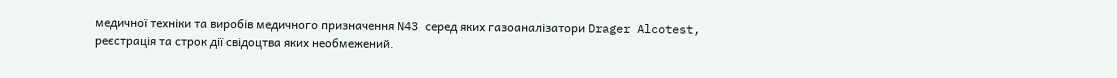медичної техніки та виробів медичного призначення N43 серед яких газоаналізатори Drager Alcotest, реєстрація та строк дії свідоцтва яких необмежений.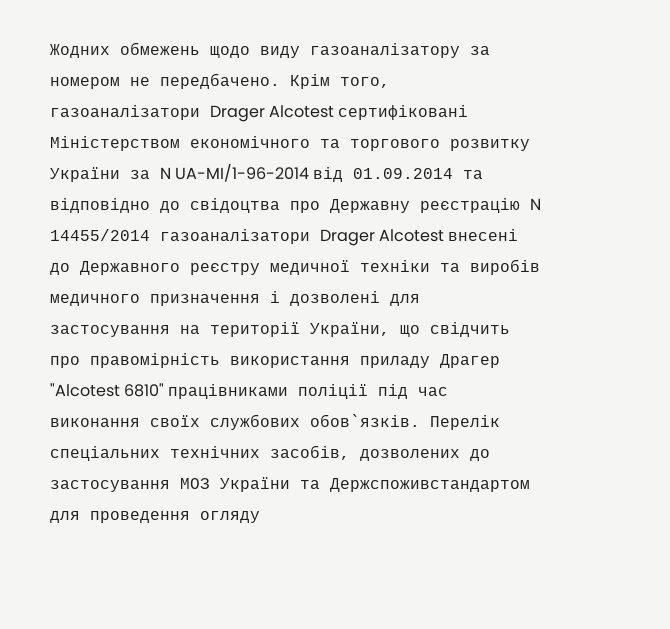Жодних обмежень щодо виду газоаналізатору за номером не передбачено. Крім того, газоаналізатори Drager Alcotest сертифіковані Міністерством економічного та торгового розвитку України за N UA-MI/1-96-2014 від 01.09.2014 та відповідно до свідоцтва про Державну реєстрацію N 14455/2014 газоаналізатори Drager Alcotest внесені до Державного реєстру медичної техніки та виробів медичного призначення і дозволені для застосування на території України, що свідчить про правомірність використання приладу Драгер "Alcotest 6810" працівниками поліції під час виконання своїх службових обов`язків. Перелік спеціальних технічних засобів, дозволених до застосування МОЗ України та Держспоживстандартом для проведення огляду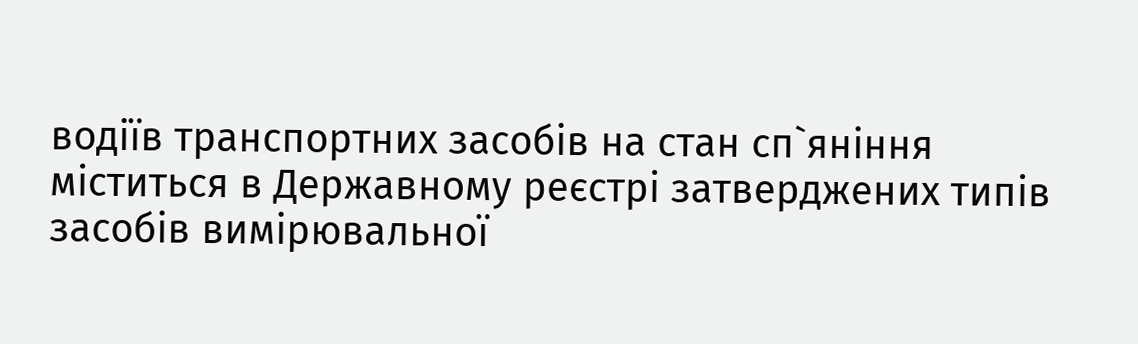водіїв транспортних засобів на стан сп`яніння міститься в Державному реєстрі затверджених типів засобів вимірювальної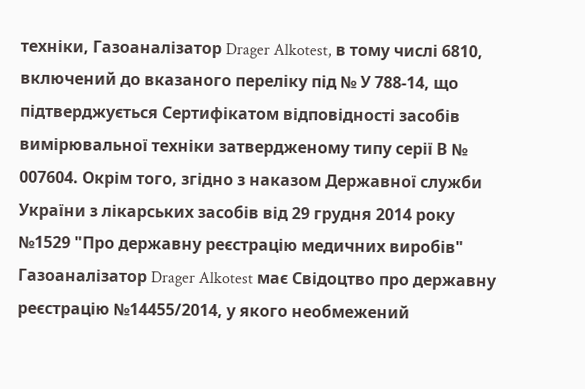техніки, Газоаналізатор Drager Alkotest, в тому числі 6810, включений до вказаного переліку під № У 788-14, що підтверджується Сертифікатом відповідності засобів вимірювальної техніки затвердженому типу серії В № 007604. Окрім того, згідно з наказом Державної служби України з лікарських засобів від 29 грудня 2014 року №1529 "Про державну реєстрацію медичних виробів" Газоаналізатор Drager Alkotest має Свідоцтво про державну реєстрацію №14455/2014, у якого необмежений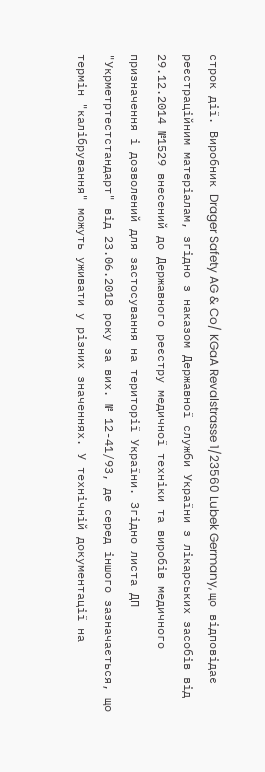строк дії. Виробник Drager Safety AG & Co/ KGaA Revalstrasse 1/23560 Lubek Germany, що відповідає реєстраційним матеріалам, згідно з наказом Державної служби України з лікарських засобів від 29.12.2014 №1529 внесений до Державного реєстру медичної техніки та виробів медичного призначення і дозволений для застосування на території України. Згідно листа ДП "Укрметртестстандарт" від 23.06.2018 року за вих. № 12-41/93, де серед іншого зазначається, що термін "калібрування" можуть уживати у різних значеннях. У технічній документації на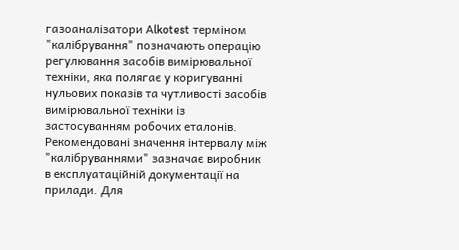газоаналізатори Аlkotest терміном "калібрування" позначають операцію регулювання засобів вимірювальної техніки, яка полягає у коригуванні нульових показів та чутливості засобів вимірювальної техніки із застосуванням робочих еталонів. Рекомендовані значення інтервалу між "калібруваннями" зазначає виробник в експлуатаційній документації на прилади. Для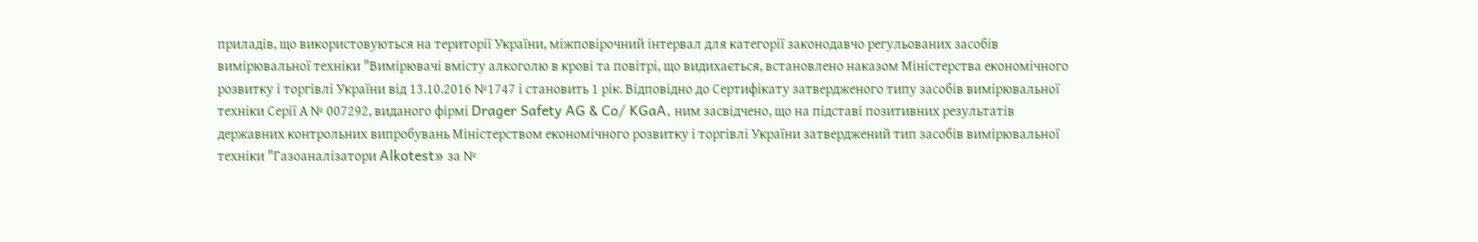приладів, що використовуються на території України, міжповірочний інтервал для категорії законодавчо регульованих засобів вимірювальної техніки "Вимірювачі вмісту алкоголю в крові та повітрі, що видихається, встановлено наказом Міністерства економічного розвитку і торгівлі України від 13.10.2016 №1747 і становить 1 рік. Відповідно до Сертифікату затвердженого типу засобів вимірювальної техніки Серії А № 007292, виданого фірмі Drager Safety AG & Co/ KGaA, ним засвідчено, що на підставі позитивних результатів державних контрольних випробувань Міністерством економічного розвитку і торгівлі України затверджений тип засобів вимірювальної техніки "Газоаналізатори Alkotest» за №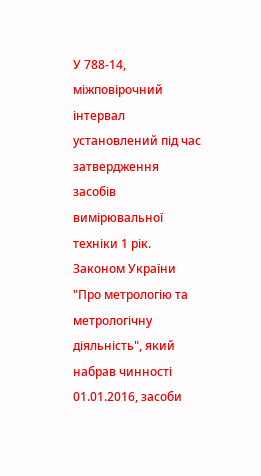У 788-14, міжповірочний інтервал установлений під час затвердження засобів вимірювальної техніки 1 рік. Законом України "Про метрологію та метрологічну діяльність", який набрав чинності 01.01.2016, засоби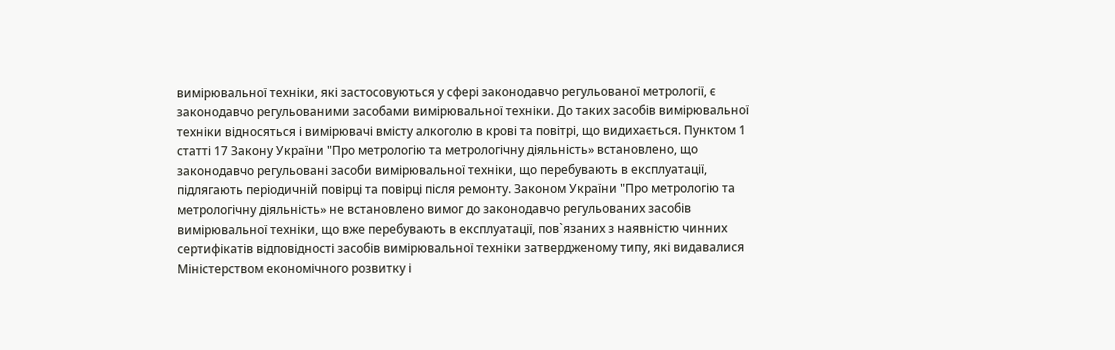вимірювальної техніки, які застосовуються у сфері законодавчо регульованої метрології, є законодавчо регульованими засобами вимірювальної техніки. До таких засобів вимірювальної техніки відносяться і вимірювачі вмісту алкоголю в крові та повітрі, що видихається. Пунктом 1 статті 17 Закону України "Про метрологію та метрологічну діяльність» встановлено, що законодавчо регульовані засоби вимірювальної техніки, що перебувають в експлуатації, підлягають періодичній повірці та повірці після ремонту. Законом України "Про метрологію та метрологічну діяльність» не встановлено вимог до законодавчо регульованих засобів вимірювальної техніки, що вже перебувають в експлуатації, пов`язаних з наявністю чинних сертифікатів відповідності засобів вимірювальної техніки затвердженому типу, які видавалися Міністерством економічного розвитку і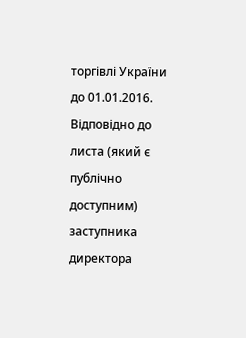торгівлі України до 01.01.2016. Відповідно до листа (який є публічно доступним) заступника директора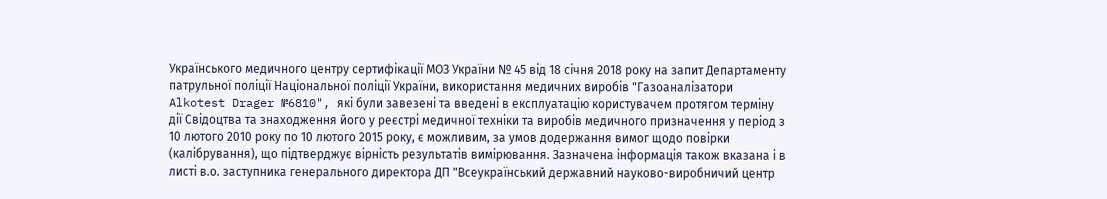Українського медичного центру сертифікації МОЗ України № 45 від 18 січня 2018 року на запит Департаменту патрульної поліції Національної поліції України, використання медичних виробів "Газоаналізатори Alkotest Drager №6810", які були завезені та введені в експлуатацію користувачем протягом терміну дії Свідоцтва та знаходження його у реєстрі медичної техніки та виробів медичного призначення у період з 10 лютого 2010 року по 10 лютого 2015 року, є можливим, за умов додержання вимог щодо повірки (калібрування), що підтверджує вірність результатів вимірювання. Зазначена інформація також вказана і в листі в.о. заступника генерального директора ДП "Всеукраїнський державний науково-виробничий центр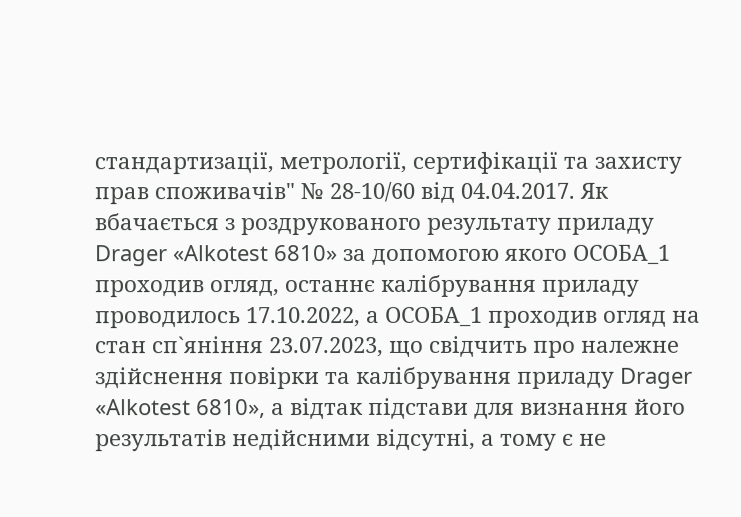стандартизації, метрології, сертифікації та захисту прав споживачів" № 28-10/60 від 04.04.2017. Як вбачається з роздрукованого результату приладу Drager «Alkotest 6810» за допомогою якого ОСОБА_1 проходив огляд, останнє калібрування приладу проводилось 17.10.2022, а ОСОБА_1 проходив огляд на стан сп`яніння 23.07.2023, що свідчить про належне здійснення повірки та калібрування приладу Drager «Alkotest 6810», а відтак підстави для визнання його результатів недійсними відсутні, а тому є не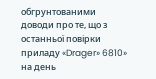обгрунтованими доводи про те, що з останньої повірки приладу «Drager» 6810» на день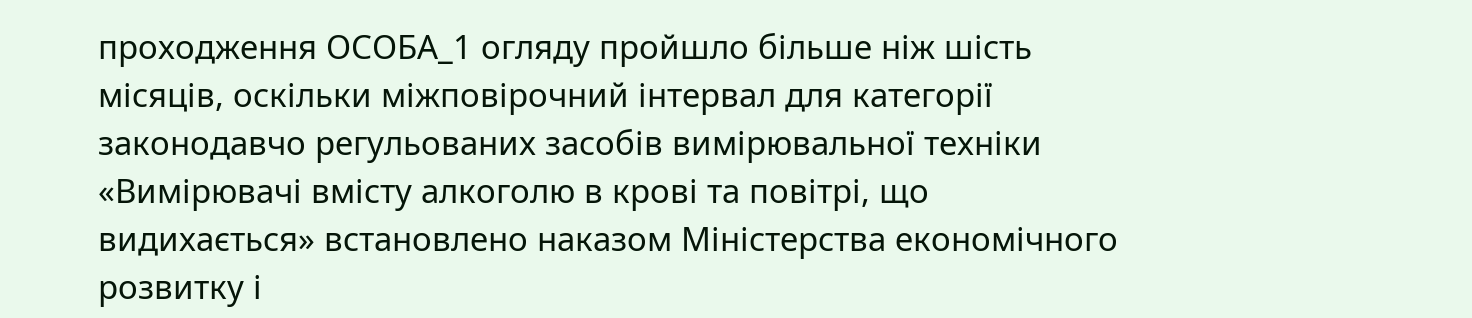проходження ОСОБА_1 огляду пройшло більше ніж шість місяців, оскільки міжповірочний інтервал для категорії законодавчо регульованих засобів вимірювальної техніки «Вимірювачі вмісту алкоголю в крові та повітрі, що видихається» встановлено наказом Міністерства економічного розвитку і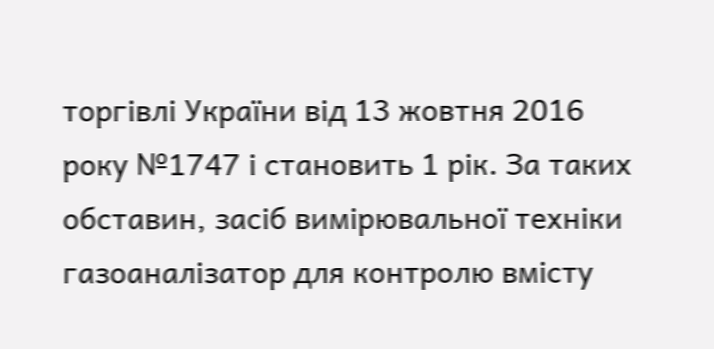торгівлі України від 13 жовтня 2016 року №1747 і становить 1 рік. За таких обставин, засіб вимірювальної техніки газоаналізатор для контролю вмісту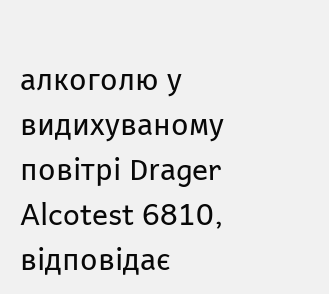алкоголю у видихуваному повітрі Drаger Alcotest 6810, відповідає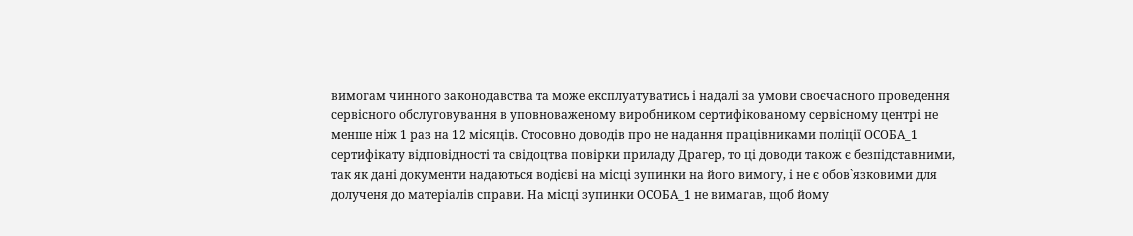вимогам чинного законодавства та може експлуатуватись і надалі за умови своєчасного проведення сервісного обслуговування в уповноваженому виробником сертифікованому сервісному центрі не менше ніж 1 раз на 12 місяців. Стосовно доводів про не надання працівниками поліції ОСОБА_1 сертифікату відповідності та свідоцтва повірки приладу Драгер, то ці доводи також є безпідставними, так як дані документи надаються водієві на місці зупинки на його вимогу, і не є обов`язковими для долученя до матеріалів справи. На місці зупинки ОСОБА_1 не вимагав, щоб йому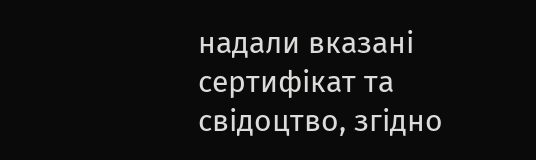надали вказані сертифікат та свідоцтво, згідно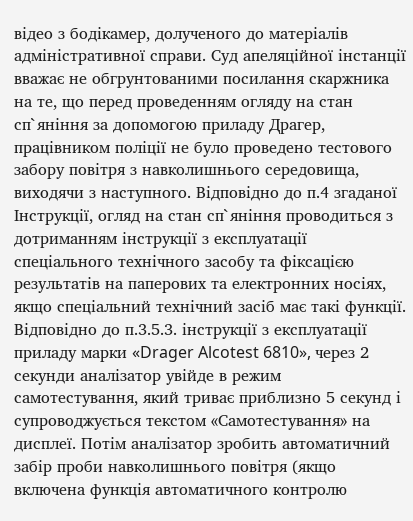відео з бодікамер, долученого до матеріалів адміністративної справи. Суд апеляційної інстанції вважає не обгрунтованими посилання скаржника на те, що перед проведенням огляду на стан сп`яніння за допомогою приладу Драгер, працівником поліції не було проведено тестового забору повітря з навколишнього середовища, виходячи з наступного. Відповідно до п.4 згаданої Інструкції, огляд на стан сп`яніння проводиться з дотриманням інструкції з експлуатації спеціального технічного засобу та фіксацією результатів на паперових та електронних носіях, якщо спеціальний технічний засіб має такі функції. Відповідно до п.3.5.3. інструкції з експлуатації приладу марки «Drager Alcotest 6810», через 2 секунди аналізатор увійде в режим самотестування, який триває приблизно 5 секунд і супроводжується текстом «Самотестування» на дисплеї. Потім аналізатор зробить автоматичний забір проби навколишнього повітря (якщо включена функція автоматичного контролю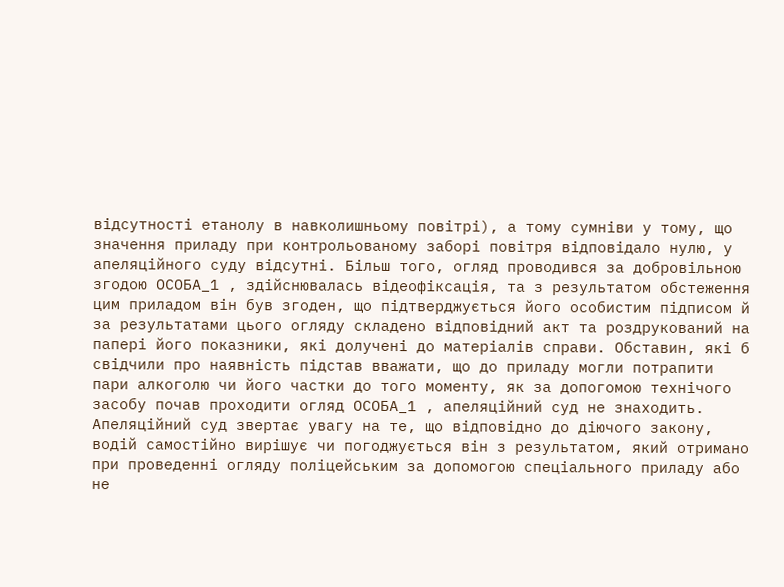відсутності етанолу в навколишньому повітрі), а тому сумніви у тому, що значення приладу при контрольованому заборі повітря відповідало нулю, у апеляційного суду відсутні. Більш того, огляд проводився за добровільною згодою ОСОБА_1 , здійснювалась відеофіксація, та з результатом обстеження цим приладом він був згоден, що підтверджується його особистим підписом й за результатами цього огляду складено відповідний акт та роздрукований на папері його показники, які долучені до матеріалів справи. Обставин, які б свідчили про наявність підстав вважати, що до приладу могли потрапити пари алкоголю чи його частки до того моменту, як за допогомою технічого засобу почав проходити огляд ОСОБА_1 , апеляційний суд не знаходить. Апеляційний суд звертає увагу на те, що відповідно до діючого закону, водій самостійно вирішує чи погоджується він з результатом, який отримано при проведенні огляду поліцейським за допомогою спеціального приладу або не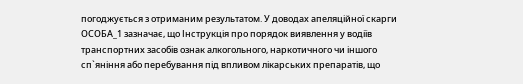погоджується з отриманим результатом. У доводах апеляційної скарги ОСОБА_1 зазначає, що Інструкція про порядок виявлення у водіїв транспортних засобів ознак алкогольного, наркотичного чи іншого сп`яніння або перебування під впливом лікарських препаратів, що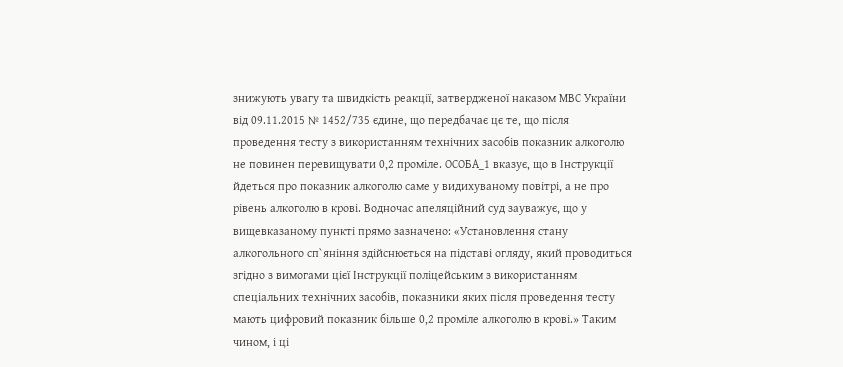знижують увагу та швидкість реакції, затвердженої наказом МВС України від 09.11.2015 № 1452/735 єдине, що передбачає цє те, що після проведення тесту з використанням технічних засобів показник алкоголю не повинен перевищувати 0,2 проміле. ОСОБА_1 вказує, що в Інструкції йдеться про показник алкоголю саме у видихуваному повітрі, а не про рівень алкоголю в крові. Водночас апеляційний суд зауважує, що у вищевказаному пункті прямо зазначено: «Установлення стану алкогольного сп`яніння здійснюється на підставі огляду, який проводиться згідно з вимогами цієї Інструкції поліцейським з використанням спеціальних технічних засобів, показники яких після проведення тесту мають цифровий показник більше 0,2 проміле алкоголю в крові.» Таким чином, і ці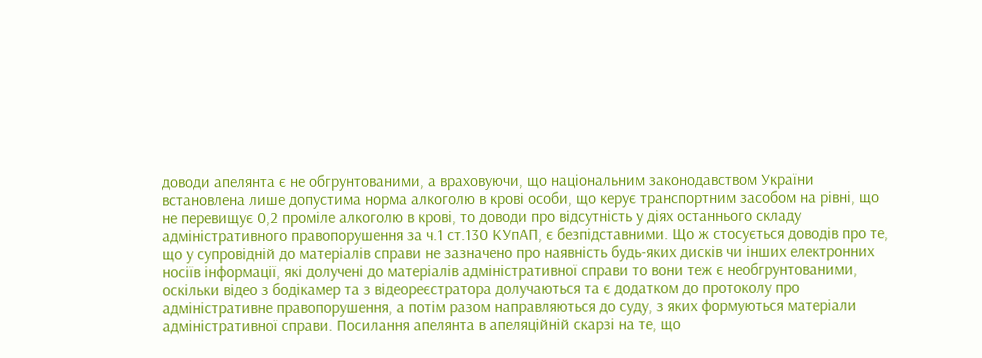доводи апелянта є не обгрунтованими, а враховуючи, що національним законодавством України встановлена лише допустима норма алкоголю в крові особи, що керує транспортним засобом на рівні, що не перевищує 0,2 проміле алкоголю в крові, то доводи про відсутність у діях останнього складу адміністративного правопорушення за ч.1 ст.130 КУпАП, є безпідставними. Що ж стосується доводів про те, що у супровідній до матеріалів справи не зазначено про наявність будь-яких дисків чи інших електронних носіїв інформації, які долучені до матеріалів адміністративної справи то вони теж є необгрунтованими, оскільки відео з бодікамер та з відеореєстратора долучаються та є додатком до протоколу про адміністративне правопорушення, а потім разом направляються до суду, з яких формуються матеріали адміністративної справи. Посилання апелянта в апеляційній скарзі на те, що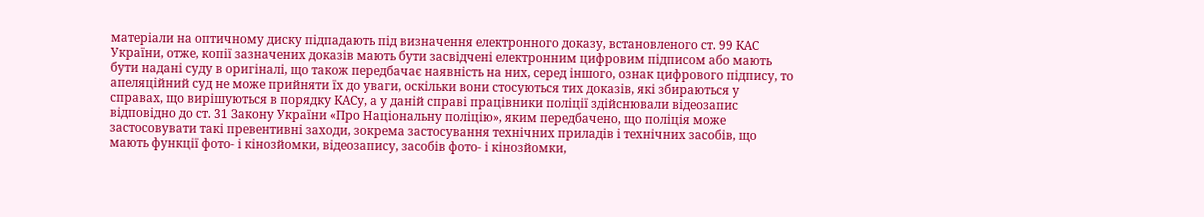матеріали на оптичному диску підпадають під визначення електронного доказу, встановленого ст. 99 КАС України, отже, копії зазначених доказів мають бути засвідчені електронним цифровим підписом або мають бути надані суду в оригіналі, що також передбачає наявність на них, серед іншого, ознак цифрового підпису, то апеляційний суд не може прийняти їх до уваги, оскільки вони стосуються тих доказів, які збираються у справах, що вирішуються в порядку КАСу, а у даній справі працівники поліції здійснювали відеозапис відповідно до ст. 31 Закону України «Про Національну поліцію», яким передбачено, що поліція може застосовувати такі превентивні заходи, зокрема застосування технічних приладів і технічних засобів, що мають функції фото- і кінозйомки, відеозапису, засобів фото- і кінозйомки,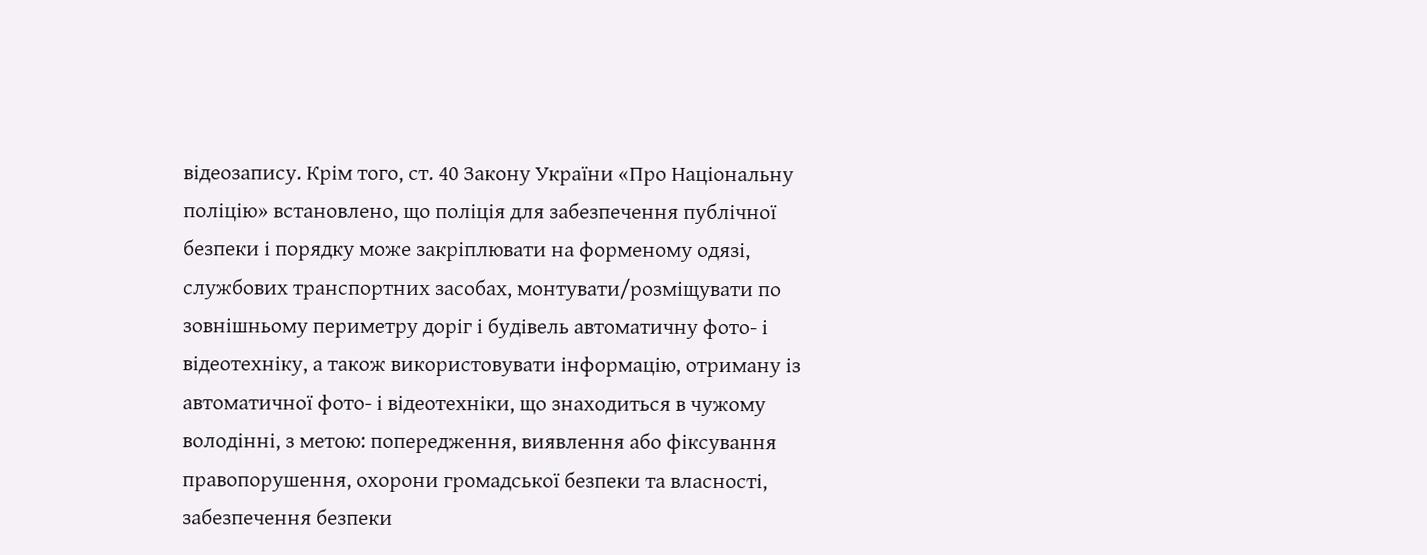відеозапису. Крім того, ст. 40 Закону України «Про Національну поліцію» встановлено, що поліція для забезпечення публічної безпеки і порядку може закріплювати на форменому одязі, службових транспортних засобах, монтувати/розміщувати по зовнішньому периметру доріг і будівель автоматичну фото- і відеотехніку, а також використовувати інформацію, отриману із автоматичної фото- і відеотехніки, що знаходиться в чужому володінні, з метою: попередження, виявлення або фіксування правопорушення, охорони громадської безпеки та власності, забезпечення безпеки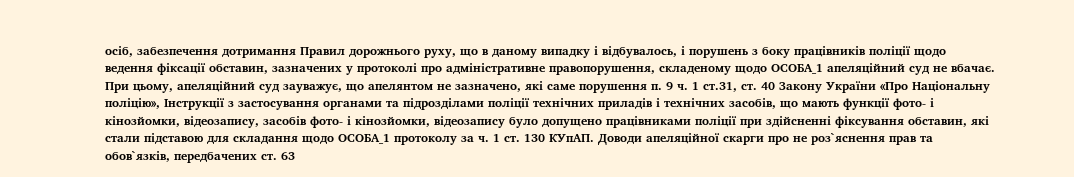осіб, забезпечення дотримання Правил дорожнього руху, що в даному випадку і відбувалось, і порушень з боку працівників поліції щодо ведення фіксації обставин, зазначених у протоколі про адміністративне правопорушення, складеному щодо ОСОБА_1 апеляційний суд не вбачає. При цьому, апеляційний суд зауважує, що апелянтом не зазначено, які саме порушення п. 9 ч. 1 ст.31, ст. 40 Закону України «Про Національну поліцію», Інструкції з застосування органами та підрозділами поліції технічних приладів і технічних засобів, що мають функції фото- і кінозйомки, відеозапису, засобів фото- і кінозйомки, відеозапису було допущено працівниками поліції при здійсненні фіксування обставин, які стали підставою для складання щодо ОСОБА_1 протоколу за ч. 1 ст. 130 КУпАП. Доводи апеляційної скарги про не роз`яснення прав та обов`язків, передбачених ст. 63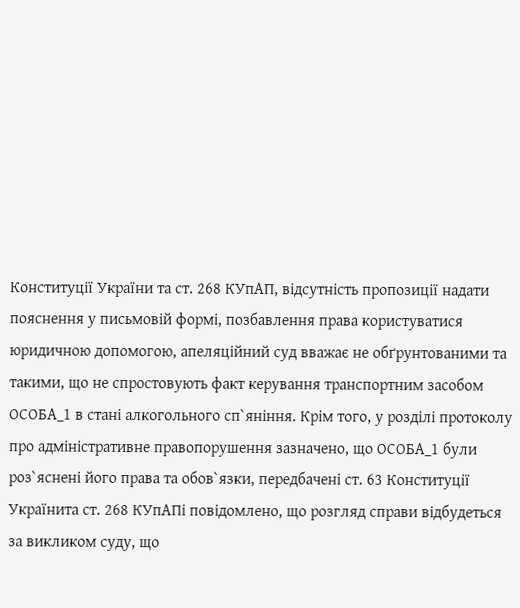Конституції України та ст. 268 КУпАП, відсутність пропозиції надати пояснення у письмовій формі, позбавлення права користуватися юридичною допомогою, апеляційний суд вважає не обґрунтованими та такими, що не спростовують факт керування транспортним засобом ОСОБА_1 в стані алкогольного сп`яніння. Крім того, у розділі протоколу про адміністративне правопорушення зазначено, що ОСОБА_1 були роз`яснені його права та обов`язки, передбачені ст. 63 Конституції Українита ст. 268 КУпАПі повідомлено, що розгляд справи відбудеться за викликом суду, що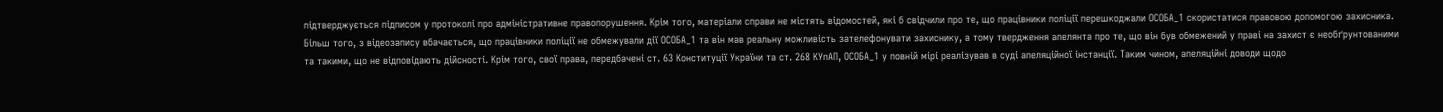підтверджується підписом у протоколі про адміністративне правопорушення. Крім того, матеріали справи не містять відомостей, які б свідчили про те, що працівники поліції перешкоджали ОСОБА_1 скористатися правовою допомогою захисника. Більш того, з відеозапису вбачається, що працівники поліції не обмежували дії ОСОБА_1 та він мав реальну можливість зателефонувати захиснику, а тому твердження апелянта про те, що він був обмежений у праві на захист є необґрунтованими та такими, що не відповідають дійсності. Крім того, свої права, передбачені ст. 63 Конституції України та ст. 268 КУпАП, ОСОБА_1 у повній мірі реалізував в суді апеляційної інстанції. Таким чином, апеляційні доводи щодо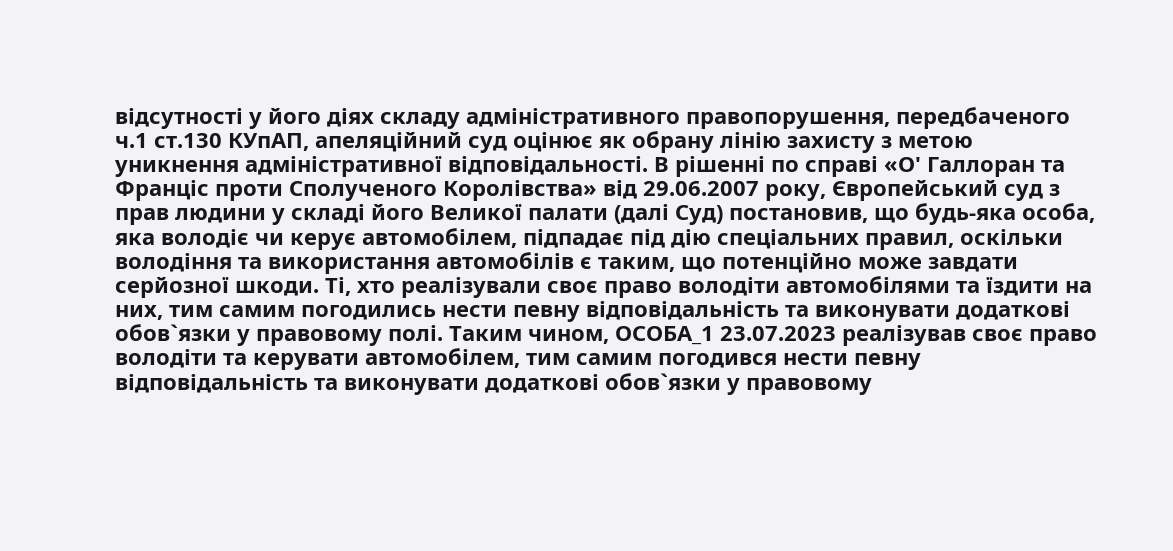відсутності у його діях складу адміністративного правопорушення, передбаченого ч.1 ст.130 КУпАП, апеляційний суд оцінює як обрану лінію захисту з метою уникнення адміністративної відповідальності. В рішенні по справі «О' Галлоран та Франціс проти Сполученого Королівства» від 29.06.2007 року, Європейський суд з прав людини у складі його Великої палати (далі Суд) постановив, що будь-яка особа, яка володіє чи керує автомобілем, підпадає під дію спеціальних правил, оскільки володіння та використання автомобілів є таким, що потенційно може завдати серйозної шкоди. Ті, хто реалізували своє право володіти автомобілями та їздити на них, тим самим погодились нести певну відповідальність та виконувати додаткові обов`язки у правовому полі. Таким чином, ОСОБА_1 23.07.2023 реалізував своє право володіти та керувати автомобілем, тим самим погодився нести певну відповідальність та виконувати додаткові обов`язки у правовому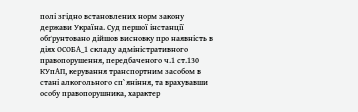полі згідно встановлених норм закону держави Україна. Суд першої інстанції обґрунтовано дійшов висновку про наявність в діях ОСОБА_1 складу адміністративного правопорушення, передбаченого ч.1 ст.130 КУпАП, керування транспортним засобом в стані алкогольного сп`яніння, та врахувавши особу правопорушника, характер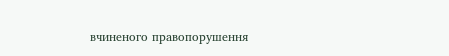вчиненого правопорушення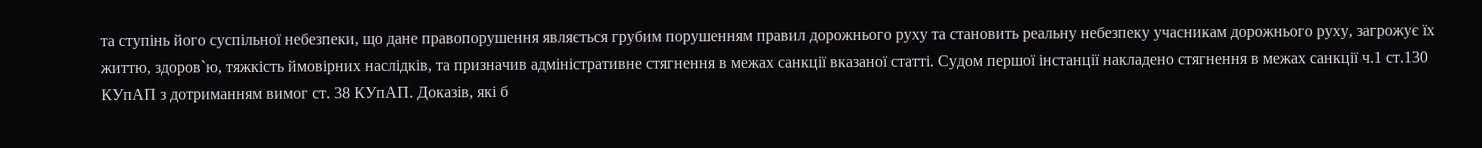та ступінь його суспільної небезпеки, що дане правопорушення являється грубим порушенням правил дорожнього руху та становить реальну небезпеку учасникам дорожнього руху, загрожує їх життю, здоров`ю, тяжкість ймовірних наслідків, та призначив адміністративне стягнення в межах санкції вказаної статті. Судом першої інстанції накладено стягнення в межах санкції ч.1 ст.130 КУпАП з дотриманням вимог ст. 38 КУпАП. Доказів, які б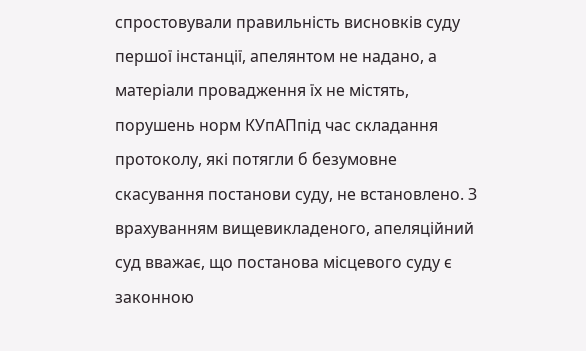спростовували правильність висновків суду першої інстанції, апелянтом не надано, а матеріали провадження їх не містять, порушень норм КУпАПпід час складання протоколу, які потягли б безумовне скасування постанови суду, не встановлено. З врахуванням вищевикладеного, апеляційний суд вважає, що постанова місцевого суду є законною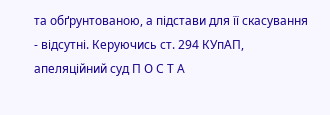та обґрунтованою, а підстави для її скасування - відсутні. Керуючись ст. 294 КУпАП, апеляційний суд П О С Т А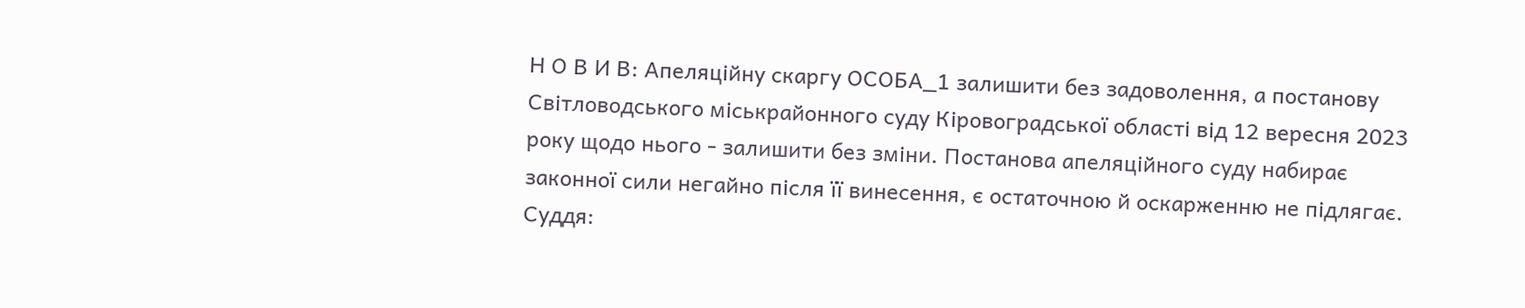Н О В И В: Апеляційну скаргу ОСОБА_1 залишити без задоволення, а постанову Світловодського міськрайонного суду Кіровоградської області від 12 вересня 2023 року щодо нього - залишити без зміни. Постанова апеляційного суду набирає законної сили негайно після її винесення, є остаточною й оскарженню не підлягає. Суддя: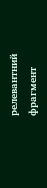релевантний фрагмент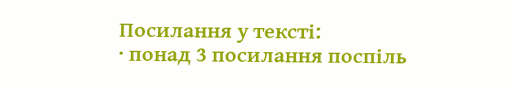Посилання у тексті:
· понад 3 посилання поспіль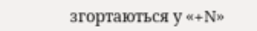згортаються у «+N»